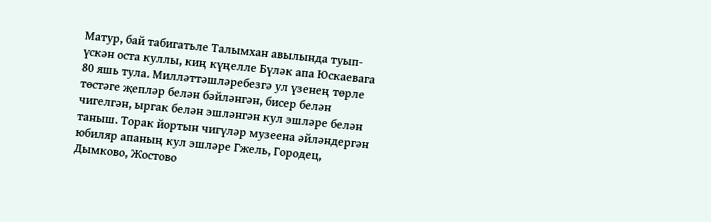Матур, бай табигатьле Талымхан авылында туып-үскән оста куллы, киң күңелле Бүләк апа Юскаевага 80 яшь тула. Милләттәшләребезгә ул үзенең төрле төстәге җепләр белән бәйләнгән, бисер белән чигелгән, ыргак белән эшләнгән кул эшләре белән таныш. Торак йортын чигүләр музеена әйләндергән юбиляр апаның кул эшләре Гжель, Городец, Дымково, Жостово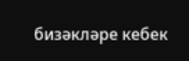бизәкләре кебек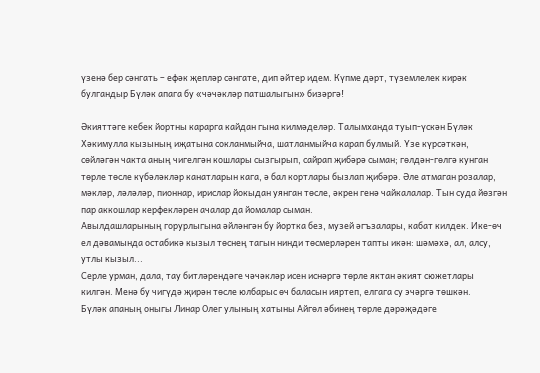үзенә бер сәнгать – ефәк җепләр сәнгате, дип әйтер идем. Күпме дәрт, түземлелек кирәк булгандыр Бүләк апага бу «чәчәкләр патшалыгын» бизәргә!

Әкияттәге кебек йортны карарга кайдан гына килмәделәр. Талымханда туып-үскән Бүләк Хәкимулла кызының иҗатына сокланмыйча, шатланмыйча карап булмый. Үзе күрсәткән, сөйләгән чакта аның чигелгән кошлары сызгырып, сайрап җибәрә сыман; гөлдән-гөлгә кунган төрле төсле күбәләкләр канатларын кага, ә бал кортлары бызлап җибәрә. Әле атмаган розалар, мәкләр, ләләләр, пионнар, ирислар йокыдан уянган төсле, әкрен генә чайкалалар. Тын суда йөзгән пар аккошлар керфекләрен ачалар да йомалар сыман.
Авылдашларының горурлыгына әйләнгән бу йортка без, музей әгъзалары, кабат килдек. Ике-өч ел дәвамында остабикә кызыл төснең тагын нинди төсмерләрен тапты икән: шәмәхә, ал, алсу, утлы кызыл...
Серле урман, дала, тау битләрендәге чәчәкләр исен иснәргә төрле яктан әкият сюжетлары килгән. Менә бу чигүдә җирән төсле юлбарыс өч баласын ияртеп, елгага су эчәргә төшкән.
Бүләк апаның оныгы Линар Олег улының хатыны Айгөл әбинең төрле дәрәҗәдәге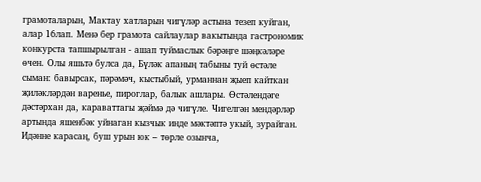грамоталарын, Мактау хатларын чигүләр астына тезеп куйган, алар 16лап. Менә бер грамота сайлаулар вакытында гастрономик конкурста тапшырылган - ашап туймаслык бәрәңге шәңкәләре өчен. Олы яшьтә булса да, Бүләк апаның табыны туй өстәле сыман: бавырсак, пәрәмәч, кыстыбый, урманнан җыеп кайткан җиләкләрдән варенье, пироглар, балык ашлары. Өстәлендәге дәстәрхан да, караваттагы җәймә дә чигүле. Чигелгән мендәрләр артында яшенбәк уйнаган кызчык инде мәктәптә укый, зурайган. Идәнне карасаң, буш урын юк – төрле озынча,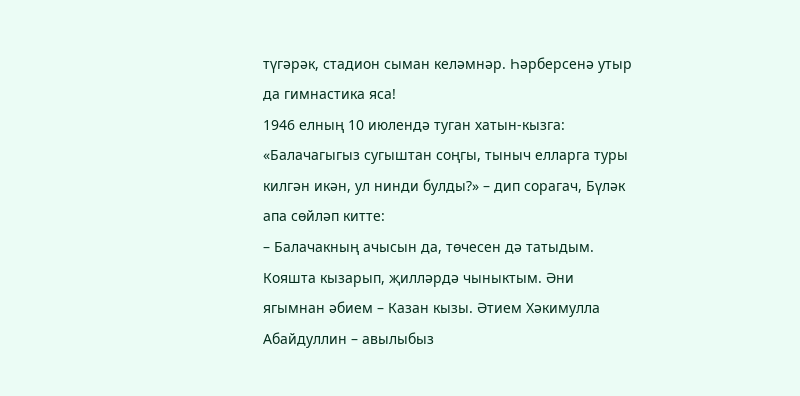түгәрәк, стадион сыман келәмнәр. Һәрберсенә утыр да гимнастика яса!
1946 елның 10 июлендә туган хатын-кызга: «Балачагыгыз сугыштан соңгы, тыныч елларга туры килгән икән, ул нинди булды?» – дип сорагач, Бүләк апа сөйләп китте:
– Балачакның ачысын да, төчесен дә татыдым. Кояшта кызарып, җилләрдә чыныктым. Әни ягымнан әбием – Казан кызы. Әтием Хәкимулла Абайдуллин – авылыбыз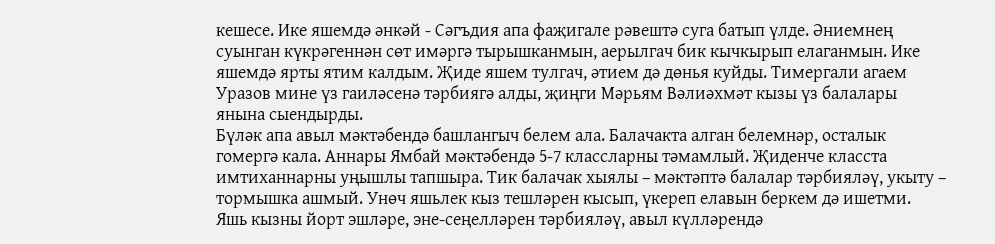кешесе. Ике яшемдә әнкәй - Сәгъдия апа фаҗигале рәвештә суга батып үлде. Әниемнең суынган күкрәгеннән сөт имәргә тырышканмын, аерылгач бик кычкырып елаганмын. Ике яшемдә ярты ятим калдым. Җиде яшем тулгач, әтием дә дөнья куйды. Тимергали агаем Уразов мине үз гаиләсенә тәрбиягә алды, җиңги Мәрьям Вәлиәхмәт кызы үз балалары янына сыендырды.
Бүләк апа авыл мәктәбендә башлангыч белем ала. Балачакта алган белемнәр, осталык гомергә кала. Аннары Ямбай мәктәбендә 5-7 классларны тәмамлый. Җиденче класста имтиханнарны уңышлы тапшыра. Тик балачак хыялы – мәктәптә балалар тәрбияләү, укыту – тормышка ашмый. Унөч яшьлек кыз тешләрен кысып, үкереп елавын беркем дә ишетми.
Яшь кызны йорт эшләре, эне-сеңелләрен тәрбияләү, авыл күлләрендә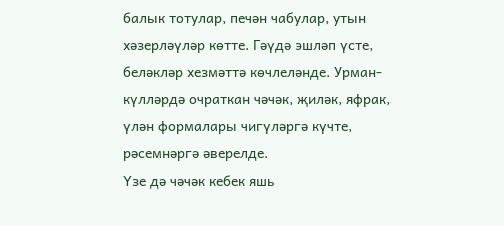балык тотулар, печән чабулар, утын хәзерләүләр көтте. Гәүдә эшләп үсте, беләкләр хезмәттә көчлеләнде. Урман-күлләрдә очраткан чәчәк, җиләк, яфрак, үлән формалары чигүләргә күчте, рәсемнәргә әверелде.
Үзе дә чәчәк кебек яшь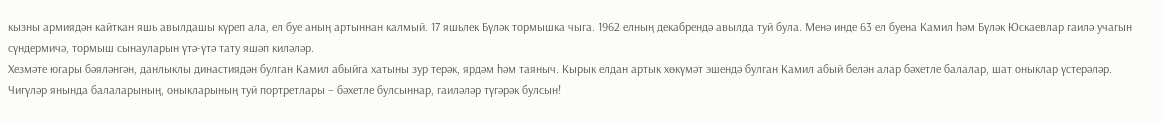кызны армиядән кайткан яшь авылдашы күреп ала, ел буе аның артыннан калмый. 17 яшьлек Бүләк тормышка чыга. 1962 елның декабрендә авылда туй була. Менә инде 63 ел буена Камил һәм Бүләк Юскаевлар гаилә учагын сүндермичә, тормыш сынауларын үтә-үтә тату яшәп киләләр.
Хезмәте югары бәяләнгән, данлыклы династиядән булган Камил абыйга хатыны зур терәк, ярдәм һәм таяныч. Кырык елдан артык хөкүмәт эшендә булган Камил абый белән алар бәхетле балалар, шат оныклар үстерәләр. Чигүләр янында балаларының, оныкларының туй портретлары – бәхетле булсыннар, гаиләләр түгәрәк булсын!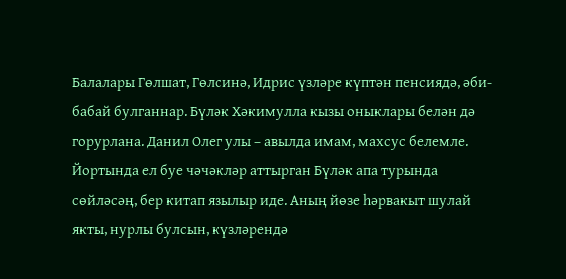Балалары Гөлшат, Гөлсинә, Идрис үзләре күптән пенсиядә, әби-бабай булганнар. Бүләк Хәкимулла кызы оныклары белән дә горурлана. Данил Олег улы – авылда имам, махсус белемле.
Йортында ел буе чәчәкләр аттырган Бүләк апа турында сөйләсәң, бер китап язылыр иде. Аның йөзе һәрвакыт шулай якты, нурлы булсын, күзләрендә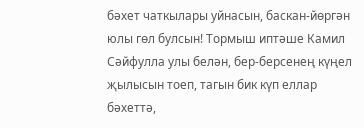бәхет чаткылары уйнасын, баскан-йөргән юлы гөл булсын! Тормыш иптәше Камил Сәйфулла улы белән, бер-берсенең күңел җылысын тоеп, тагын бик күп еллар бәхеттә,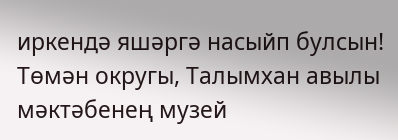иркендә яшәргә насыйп булсын!
Төмән округы, Талымхан авылы мәктәбенең музей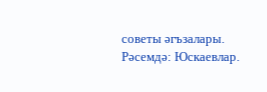советы әгъзалары.
Рәсемдә: Юскаевлар.